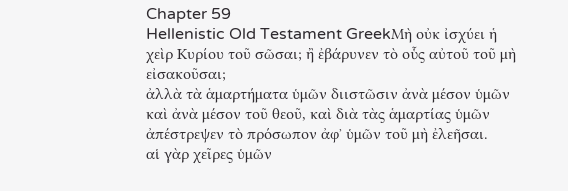Chapter 59
Hellenistic Old Testament GreekΜὴ οὐκ ἰσχύει ἡ χεὶρ Κυρίου τοῦ σῶσαι; ἢ ἐβάρυνεν τὸ οὗς αὐτοῦ τοῦ μὴ εἰσακοῦσαι;
ἀλλὰ τὰ ἁμαρτήματα ὑμῶν διιστῶσιν ἀνὰ μέσον ὑμῶν καὶ ἀνὰ μέσον τοῦ θεοῦ, καὶ διὰ τὰς ἁμαρτίας ὑμῶν ἀπέστρεψεν τὸ πρόσωπον ἀφʼ ὑμῶν τοῦ μὴ ἐλεῆσαι.
αἱ γὰρ χεῖρες ὑμῶν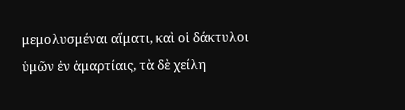μεμολυσμέναι αἵματι, καὶ οἱ δάκτυλοι ὑμῶν ἐν ἁμαρτίαις, τὰ δὲ χείλη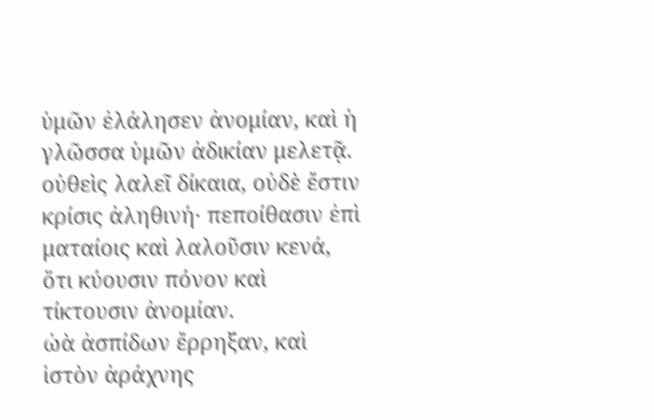ὑμῶν ἐλάλησεν ἀνομίαν, καὶ ἡ γλῶσσα ὑμῶν ἀδικίαν μελετᾷ.
οὐθεὶς λαλεῖ δίκαια, οὐδὲ ἔστιν κρίσις ἀληθινή· πεποίθασιν ἐπὶ ματαίοις καὶ λαλοῦσιν κενά, ὅτι κύουσιν πόνον καὶ τίκτουσιν ἀνομίαν.
ὠὰ ἀσπίδων ἔρρηξαν, καὶ ἱστὸν ἀράχνης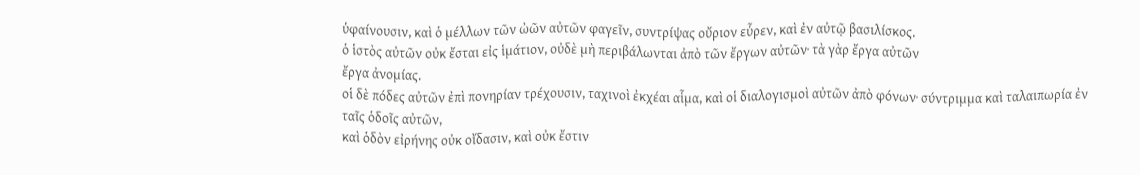ὑφαίνουσιν, καὶ ὁ μέλλων τῶν ὠῶν αὐτῶν φαγεῖν, συντρίψας οὔριον εὗρεν, καὶ ἐν αὐτῷ βασιλίσκος.
ὁ ἱστὸς αὐτῶν οὐκ ἔσται εἰς ἱμάτιον, οὐδὲ μὴ περιβάλωνται ἀπὸ τῶν ἔργων αὐτῶν· τὰ γὰρ ἔργα αὐτῶν
ἔργα ἀνομίας.
οἱ δὲ πόδες αὐτῶν ἐπὶ πονηρίαν τρέχουσιν, ταχινοὶ ἐκχέαι αἷμα, καὶ οἱ διαλογισμοὶ αὐτῶν ἀπὸ φόνων· σύντριμμα καὶ ταλαιπωρία ἐν ταῖς ὁδοῖς αὐτῶν,
καὶ ὁδὸν εἰρήνης οὐκ οἴδασιν, καὶ οὐκ ἔστιν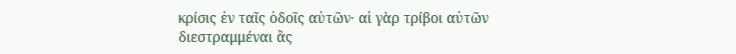κρίσις ἐν ταῖς ὁδοῖς αὐτῶν· αἱ γὰρ τρίβοι αὐτῶν διεστραμμέναι ἂς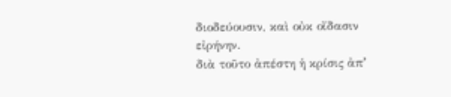διοδεύουσιν, καὶ οὐκ οἴδασιν εἰρήνην.
διὰ τοῦτο ἀπέστη ἡ κρίσις ἀπʼ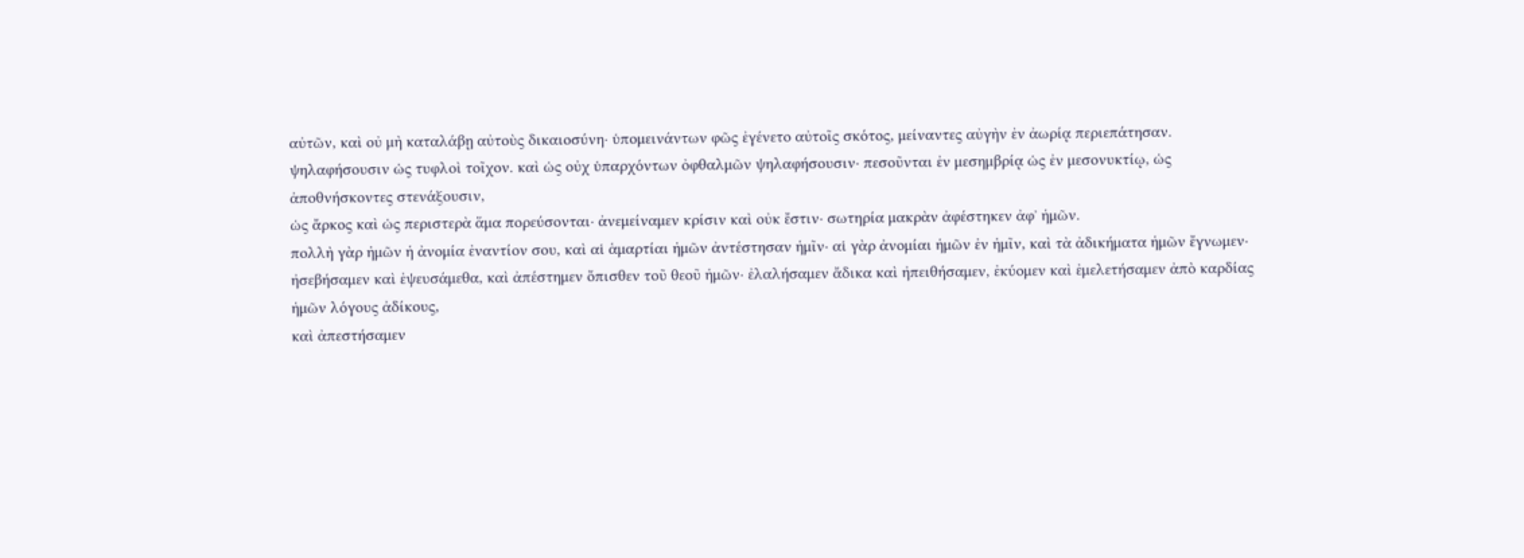αὐτῶν, καὶ οὐ μὴ καταλάβῃ αὐτοὺς δικαιοσύνη· ὑπομεινάντων φῶς ἐγένετο αὐτοῖς σκότος, μείναντες αὐγὴν ἐν ἀωρίᾳ περιεπάτησαν.
ψηλαφήσουσιν ὡς τυφλοὶ τοῖχον. καὶ ὡς οὐχ ὑπαρχόντων ὀφθαλμῶν ψηλαφήσουσιν· πεσοῦνται ἐν μεσημβρίᾳ ὡς ἐν μεσονυκτίῳ, ὡς ἀποθνήσκοντες στενάξουσιν,
ὡς ἄρκος καὶ ὡς περιστερὰ ἅμα πορεύσονται· ἀνεμείναμεν κρίσιν καὶ οὐκ ἔστιν· σωτηρία μακρὰν ἀφέστηκεν ἀφʼ ἡμῶν.
πολλὴ γὰρ ἡμῶν ἡ ἀνομία ἐναντίον σου, καὶ αἱ ἁμαρτίαι ἡμῶν ἀντέστησαν ἡμῖν· αἱ γὰρ ἀνομίαι ἡμῶν ἐν ἡμῖν, καὶ τὰ ἀδικήματα ἡμῶν ἔγνωμεν·
ἠσεβήσαμεν καὶ ἐψευσάμεθα, καὶ ἀπέστημεν ὄπισθεν τοῦ θεοῦ ἡμῶν· ἐλαλήσαμεν ἄδικα καὶ ἠπειθήσαμεν, ἐκύομεν καὶ ἐμελετήσαμεν ἀπὸ καρδίας ἡμῶν λόγους ἀδίκους,
καὶ ἀπεστήσαμεν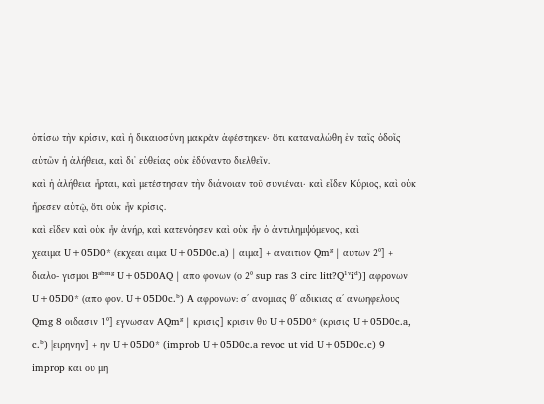ὀπίσω τὴν κρίσιν, καὶ ἡ δικαιοσύνη μακρὰν ἀφέστηκεν· ὅτι καταναλώθη ἐν ταῖς ὁδοῖς αὐτῶν ἡ ἀλήθεια, καὶ δι᾿ εὐθείας οὐκ ἐδύναντο διελθεῖν.
καὶ ἡ ἀλήθεια ἦρται, καὶ μετέστησαν τὴν διάνοιαν τοῦ συνιέναι· καὶ εἶδεν Κύριος, καὶ οὐκ ἤρεσεν αὐτῷ, ὅτι οὐκ ἦν κρίσις.
καὶ εἶδεν καὶ οὐκ ἦν ἀνήρ, καὶ κατενόησεν καὶ οὐκ ἦν ὁ ἀντιλημψόμενος, καὶ
χεαιμα U+05D0* (εκχεαι αιμα U+05D0c.a) | αιμα] + αναιτιον Qmᵍ | αυτων 2⁰] + διαλο- γισμοι Bᵃᵇᵐᵍ U+05D0AQ | απο φονων (ο 2⁰ sup ras 3 circ litt?Q¹ᵛiᵈ)] αφρονων U+05D0* (απο φον. U+05D0c.ᵇ) A αφρονων: σ΄ ανομιας θ΄ αδικιας α΄ ανωηφελους Qmg 8 οιδασιν 1⁰] εγνωσαν AQmᵍ | κρισις] κρισιν θυ U+05D0* (κρισις U+05D0c.a, c.ᵇ) |ειρηνην] + ην U+05D0* (improb U+05D0c.a revoc ut vid U+05D0c.c) 9 improp και ου μη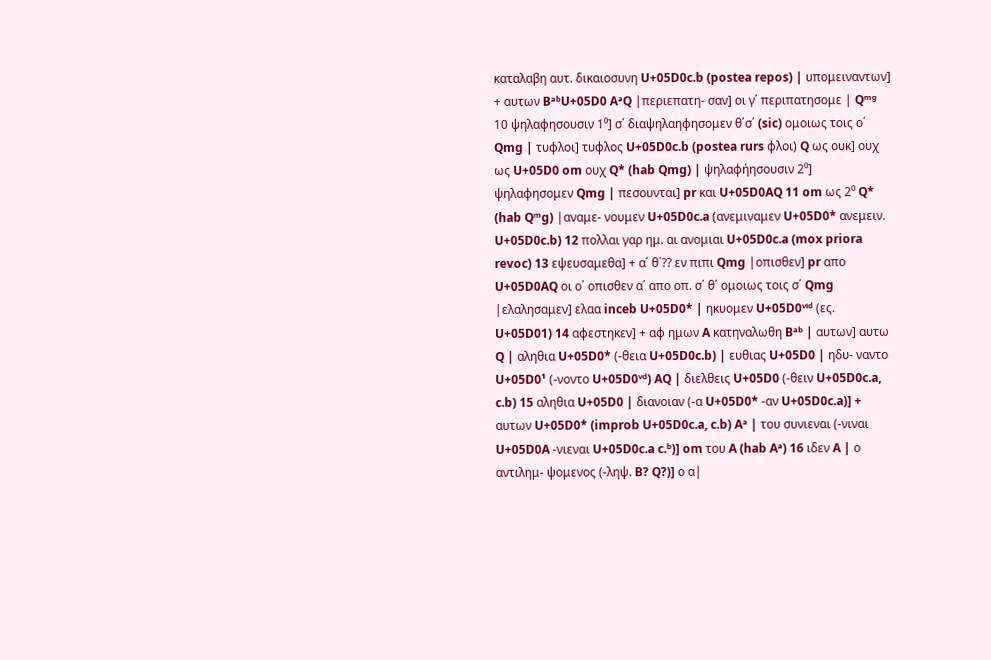καταλαβη αυτ. δικαιοσυνη U+05D0c.b (postea repos) | υπομειναντων] + αυτων BᵃᵇU+05D0 AᵃQ |περιεπατη- σαν] οι γ΄ περιπατησομε | Qᵐᵍ 10 ψηλαφησουσιν 1⁰] σ΄ διαψηλαηφησομεν θ΄σ΄ (sic) ομοιως τοις ο΄ Qmg | τυφλοι] τυφλος U+05D0c.b (postea rurs φλοι) Q ως ουκ] ουχ ως U+05D0 om ουχ Q* (hab Qmg) | ψηλαφήησουσιν 2⁰] ψηλαφησομεν Qmg | πεσουνται] pr και U+05D0AQ 11 om ως 2⁰ Q* (hab Qᵐg) |αναμε- νουμεν U+05D0c.a (ανεμιναμεν U+05D0* ανεμειν. U+05D0c.b) 12 πολλαι γαρ ημ. αι ανομιαι U+05D0c.a (mox priora revoc) 13 εψευσαμεθα] + α΄ θ΄?? εν πιπι Qmg |οπισθεν] pr απο U+05D0AQ οι ο΄ οπισθεν α΄ απο οπ. σ΄ θ΄ ομοιως τοις σ΄ Qmg |ελαλησαμεν] ελαα inceb U+05D0* | ηκυομεν U+05D0ᵛⁱᵈ (ες. U+05D01) 14 αφεστηκεν] + αφ ημων A κατηναλωθη Bᵃᵇ | αυτων] αυτω Q | αληθια U+05D0* (-θεια U+05D0c.b) | ευθιας U+05D0 | ηδυ- ναντο U+05D0¹ (-νοντο U+05D0ᵛᵈ) AQ | διελθεις U+05D0 (-θειν U+05D0c.a, c.b) 15 αληθια U+05D0 | διανοιαν (-α U+05D0* -αν U+05D0c.a)] + αυτων U+05D0* (improb U+05D0c.a, c.b) Aᵃ | του συνιεναι (-νιναι U+05D0A -νιεναι U+05D0c.a c.ᵇ)] om του A (hab Aᵃ) 16 ιδεν A | ο αντιλημ- ψομενος (-ληψ. B? Q?)] ο α|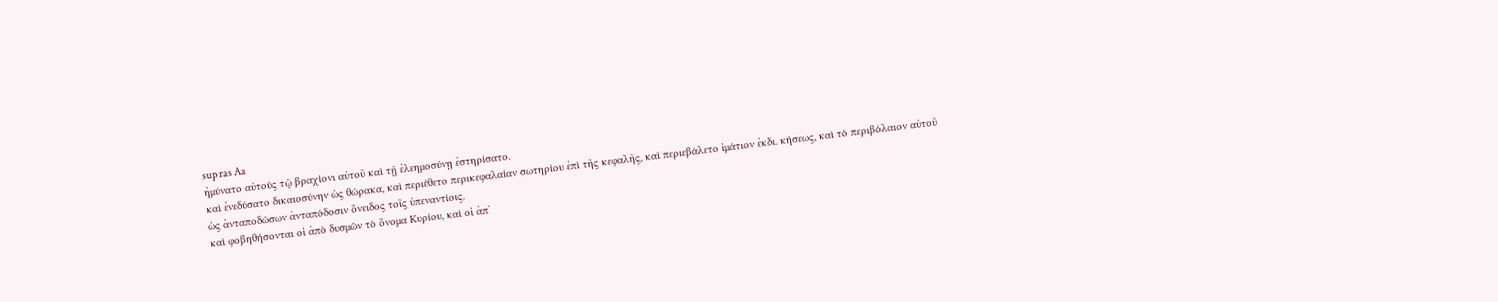sup ras Aa
ἠμύνατο αὐτοὺς τῷ βραχίονι αὐτοῦ καὶ τῇ ἐλεημοσύνῃ ἐστηρίσατο.
καὶ ἐνεδύσατο δικαιοσύνην ὡς θώρακα, καὶ περιέθετο περικεφαλαίαν σωτηρίου ἐπὶ τῆς κεφαλῆς, καὶ περιεβάλετο ἱμάτιον ἐκδι. κήσεως, καὶ τὸ περιβόλαιον αὐτοῦ
ὡς ἀνταποδώσων ἀνταπόδοσιν ὄνειδος τοῖς ὑπεναντίοις.
καὶ φοβηθήσονται οἱ ἀπὸ δυσμῶν τὸ ὄνομα Κυρίου, καὶ οἱ ἀπʼ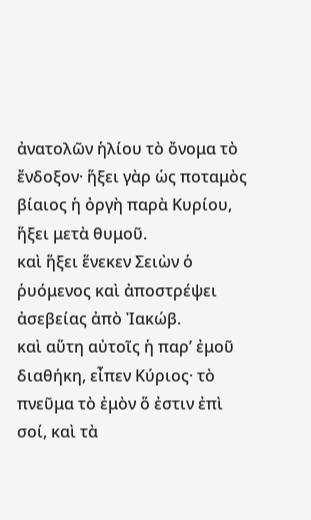ἀνατολῶν ἡλίου τὸ ὄνομα τὸ ἔνδοξον· ἥξει γὰρ ὡς ποταμὸς βίαιος ἡ ὀργὴ παρὰ Κυρίου, ἥξει μετὰ θυμοῦ.
καὶ ἥξει ἕνεκεν Σειὼν ὁ ῥυόμενος καὶ ἀποστρέψει ἀσεβείας ἀπὸ Ἰακώβ.
καὶ αὕτη αὐτοῖς ἡ παρʼ ἐμοῦ διαθήκη, εἶπεν Κύριος· τὸ πνεῦμα τὸ ἐμὸν ὅ ἐστιν ἐπὶ σοί, καὶ τὰ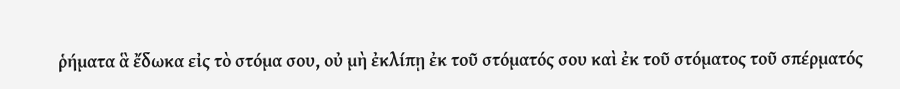ῥήματα ἃ ἔδωκα εἰς τὸ στόμα σου, οὐ μὴ ἐκλίπῃ ἐκ τοῦ στόματός σου καὶ ἐκ τοῦ στόματος τοῦ σπέρματός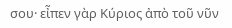σου· εἶπεν γὰρ Κύριος ἀπὸ τοῦ νῦν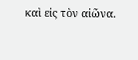καὶ εἰς τὸν αἰῶνα.